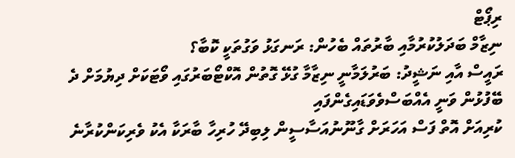ރިޕޯޓް
ނިޒާމް ބަދަލުކުރުމާއި ބާރުތައް ބެހުން: ރަނގަޅު ވަގުތަކީ ކޮބާ؟
ރައީސް އާއި ނަޝީދު: ބަރުލަމާނީ ނިޒާމާ ގުޅޭ ގޮތުން އޮކްޓޯބަރުގައި ވޯޓަކަށް ދިޔުމަށް ދެ ބޭފުޅުން ވަނީ އެއްބަސްވެވަޑައިގެންފައި
ކުރިއަށް އޮތް ފަސް އަހަރަށް ގާނޫނުއަސާސީން ލިބިދޭ ހުރިހާ ބާރަކާ އެކު ވެރިކަންކުރާނެ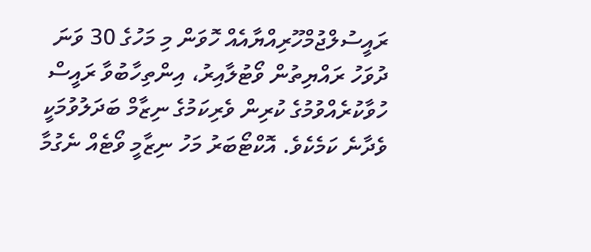ރައީސުލްޖުމްހޫރިއްޔާއެއް ހޮވަން މި މަހުގެ 30 ވަނަ ދުވަހު ރައްޔިތުން ވޯޓުލާއިރު، އިންތިހާބުވާ ރައީސް ހުވާކުރެއްވުމުގެ ކުރިން ވެރިކަމުގެ ނިޒާމް ބަދަލުވުމަކީ ވެދާނެ ކަމެކެވެ. އޮކްޓޯބަރު މަހު ނިޒާމީ ވޯޓެއް ނެގުމާ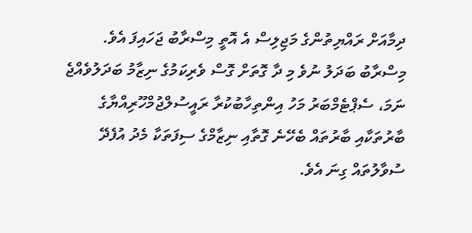ދިމާއަށް ރައްޔިތުންގެ މަޖިލިސް އެ އޮތީ މިސްރާބު ޖަހައިފަ އެވެ.
މިސްރާބު ބަދަލު ނުވެ މި ދާ ގޮތަށް ގޮސް ވެރިކަމުގެ ނިޒާމު ބަދަލުވެއްޖެ ނަމަ، ސެޕްޓެމްބަރު މަހު އިންތިހާބުކުރާ ރައީސުލްޖުމްހޫރިއްޔާގެ ބާރުތަކާއި ބާރުތައް ބެހޭނެ ގޮތާއި ނިޒާމްގެ ސިފަތަކާ މެދު އުފެދޭ ސުވާލުތައް ގިނަ އެވެ.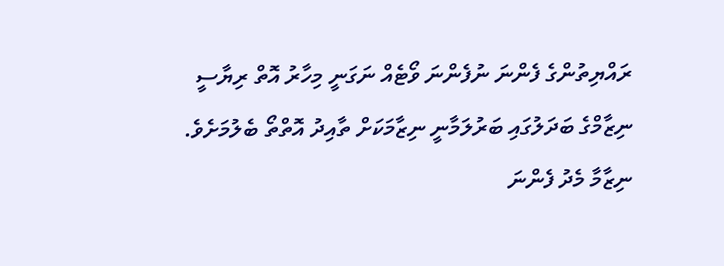ރައްޔިތުންގެ ފެންނަ ނުފެންނަ ވޯޓެއް ނަގަނީ މިހާރު އޮތް ރިޔާސީ ނިޒާމްގެ ބަދަލުގައި ބަރުލަމާނީ ނިޒާމަކަށް ތާއިދު އޮތްތޯ ބެލުމަށެވެ. ނިޒާމާ މެދު ފެންނަ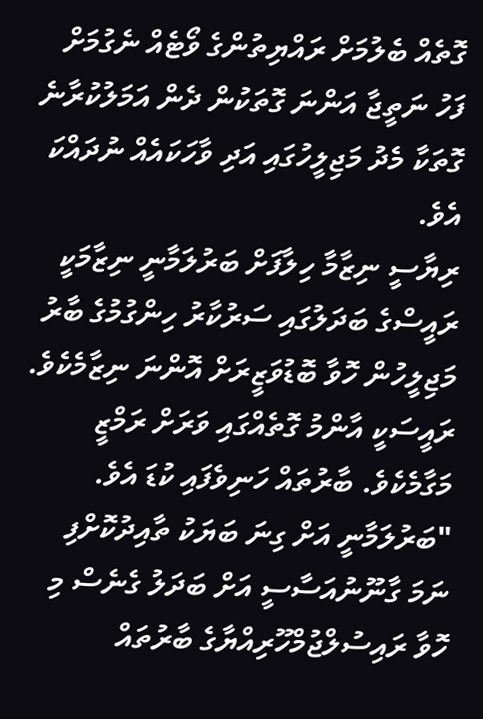ގޮތެއް ބެލުމަށް ރައްޔިތުންގެ ވޯޓެއް ނެގުމަށް ފަހު ނަތީޖާ އަންނަ ގޮތަކުން ދެން އަމަލުކުރާނެ ގޮތަކާ މެދު މަޖިލީހުގައި އަދި ވާހަކައެއް ނުދައްކަ އެވެ.
ރިޔާސީ ނިޒާމާ ހިލާފަށް ބަރުލަމާނީ ނިޒާމަކީ ރައީސްގެ ބަދަލުގައި ސަރުކާރު ހިންގުމުގެ ބާރު މަޖިލީހުން ހޮވާ ބޮޑުވަޒީރަށް އޮންނަ ނިޒާމެކެވެ. ރައީސަކީ އާންމު ގޮތެއްގައި ވަރަށް ރަމްޒީ މަގާމެކެވެ. ބާރުތައް ހަނިވެފައި ކުޑަ އެވެ.
"ބަރުލަމާނީ އަށް ގިނަ ބަޔަކު ތާއިދުކޮށްފި ނަމަ ގާނޫނުއަސާސީ އަށް ބަދަލު ގެނެސް މި ހޮވާ ރައިސުލްޖުމްހޫރިއްޔާގެ ބާރުތައް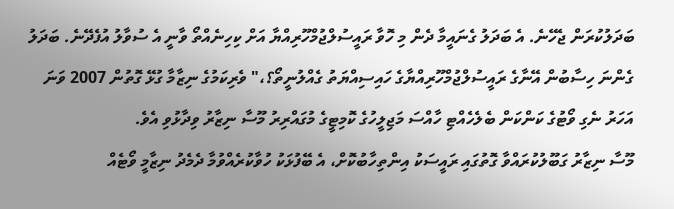ބަދަލުކުރަން ޖެހޭނެ. އެ ބަދަލު ގެނައީމާ ދެން މި ހޮވާ ރައީސުލްޖުމްހޫރިއްޔާ އަށް ކިހިނެއްތޯ ވާނީ އެ ސުވާލު އުފެދޭނެ. ބަދަލު ގެންނަ ހިސާބުން އޭނާގެ ރައީސުލްޖުމްހޫރިއްޔާގެ ހައިސިއްޔަތު ގެއްލުނީތޯ؟،" ވެރިކަމުގެ ނިޒާމާ ގުޅޭ ގޮތުން 2007 ވަނަ އަހަރު ނެގި ވޯޓުގެ ކަންކަން ބެލެހެއްޓި ހާއްސަ މަޖިލީހުގެ ކޮމިޓީގެ މުގައްރިރު މޫސާ ނިޒާރު ވިދާޅުވި އެވެ.
މޫސާ ނިޒާރު ގަބޫލުކުރައްވާ ގޮތުގައި ރައީސަކު އިންތިހާބުކޮށް، އެ ބޭފުޅަކު ހުވާކުރެއްވުމާ ދެމެދު ނިޒާމީ ވޯޓެއް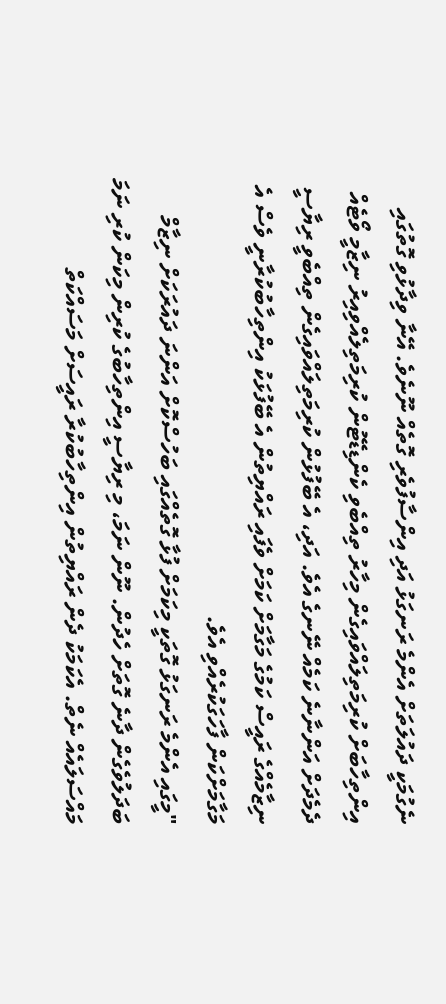ނެގުމަކީ ދައުލަތަށް އެންމެ ރަނގަޅު އަދި އިންސާފުވެރި ގޮތެއް ނޫނެވެ. އޭނާ ވިދާޅުވި ގޮތުގައި އިންތިހާބަށް ކުރިމަތިލައްވައިގެން މިހާރު ތިއްބެވި ކެންޑިޑޭޓުން ކުރިމަތިލެއްވިއިރު ނިޒާމީ ވޯޓެއް ދެމެދަށް އަންނާނެ ކަމެއް ނޭނގެ އެވެ. އަދި، އެ ބޭފުޅުން ކުރިމަތިލައްވައިގެން ތިއްބެވީ ރިޔާސީ ނިޒާމެއްގެ ރައީސް ކަމުގެ މަގާމަށް ކަމަށް ވެފައި ރައްޔިތުން އެ ބޭފުޅަކު އިންތިހާބުކުރާނީ ވެސް އެ މަގާމަށްކަން ފާހަގަކުރެއްވި އެވެ.
"މީގައި އެންމެ ރަނގަޅު ގޮތަކީ މިކަމަށް ފުޅާ ގޮތެއްގައި ބަހުސްކޮށް އަންނަ ދައުރަކަށް ނިޒާމް ބަދަލުވެގެން ދާނެ ގޮތަށް ހެދުން. ނޫން ނަމަ، މި ރިޔާސީ އިންތިހާބުގެ ކުރިން މިކަން ކުރި ނަމަ މައްސަލައެއް ނެތް. އެކަމަކު ދެން ރައްޔިތުން އިންތިހާބުކުރާ ރައީސަށް މަސައްކަތް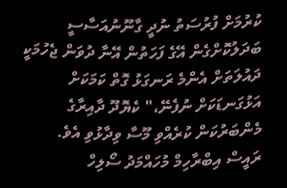ކުރުމަށް ފުރުސަތު ނުދީ ގާނޫނުއަސާސީ ބަދަލުކޮށްގެން އޭގެ ފަހަތުން އޭނާ ދުވަން ޖެހުމަކީ ދައުލަތަށް އެންމެ ރަނގަޅު ގޮތް ކަމަކަށް އަޅުގަނޑަކަށް ނުފެނޭ،" ކެޔޮދޫ ދާއިރާގެ މެންބަރުކަން ކުރެއްވި މޫސާ ވިދާޅުވި އެވެ.
ރައީސް އިބްރާހިމް މުހައްމަދު ސޯލިހް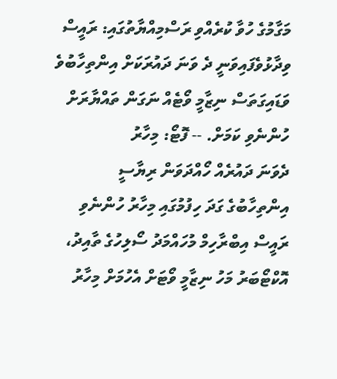މަގާމުގެ ހުވާ ކުރެއްވި ރަސްމިއްޔާތުގައި: ރައީސް ވިދާޅުވެފައިވަނީ ދެ ވަނަ ދައުރަކަށް އިންތިހާބުވެ ވަޑައިގަތަސް ނިޒާމީ ވޯޓެއް ނަގަން ތައްޔާރަށް ހުންނެވި ކަމަށް. -- ފޮޓޯ: މިހާރު
ދެވަނަ ދައުރެއް ހޯއްދަވަން ރިޔާސީ އިންތިހާބުގެ ގަދަ ހިފުމުގައި މިހާރު ހުންނެވި ރައީސް އިބްރާހިމް މުހައްމަދު ސޯލިހުގެ ތާއިދު، އޮކްޓޯބަރު މަހު ނިޒާމީ ވޯޓަށް އެހުމަށް މިހާރު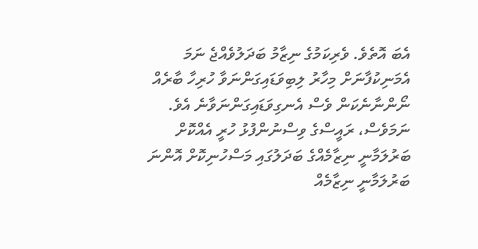އެބަ އޮތެވެ. ވެރިކަމުގެ ނިޒާމު ބަދަލުވެއްޖެ ނަމަ އެމަނިކުފާނަށް މިހާރު ލިބިވަޑައިގަންނަވާ ހުރިހާ ބާރެއް ނޯންނާނެކަން ވެސް އެނގިވަޑައިގަންނަވާނެ އެވެ. ނަމަވެސް، ރައީސްގެ ވިސްނުންފުޅު ހުރީ އެއްކޮށް ބަރުލަމާނީ ނިޒާމެއްގެ ބަދަލުގައި މަސްހުނިކޮށް އޮންނަ ބަރުލަމާނީ ނިޒާމެއް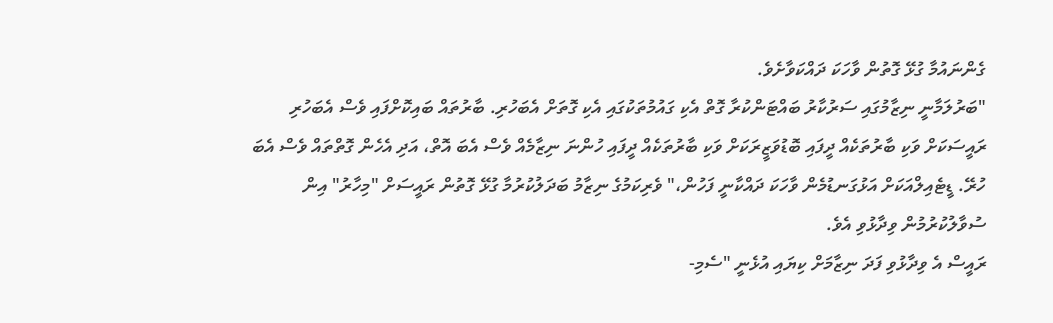ގެންނައުމާ ގުޅޭ ގޮތުން ވާހަކަ ދައްކަވާށެވެ.
"ބަރުލަމާނީ ނިޒާމުގައި ސަރުކާރު ބައްޓަންކުރާ ގޮތް އެކި ގައުމުތަކުގައި އެކި ގޮތަށް އެބަހުރި. ބާރުތައް ބައިކޮށްފައި ވެސް އެބަހުރި ރައީސަކަށް ވަކި ބާރުތަކެއް ދީފައި ބޮޑުވަޒީރަކަށް ވަކި ބާރުތަކެއް ދީފައި ހުންނަ ނިޒާމެއް ވެސް އެބަ އޮތް، އަދި އެހެން ގޮތްތައް ވެސް އެބަ ހުރޭ. ޑީޓެއިލްއަކަށް އަޅުގަނޑުމެން ވާހަކަ ދައްކާނީ ފަހުން،" ވެރިކަމުގެ ނިޒާމު ބަދަލުކުރުމާ ގުޅޭ ގޮތުން ރައީސަށް "މިހާރު" އިން ސުވާލުކުރުމުން ވިދާޅުވި އެވެ.
ރައީސް އެ ވިދާޅުވި ފަދަ ނިޒާމަށް ކިޔައި އުޅެނީ "ސެމި-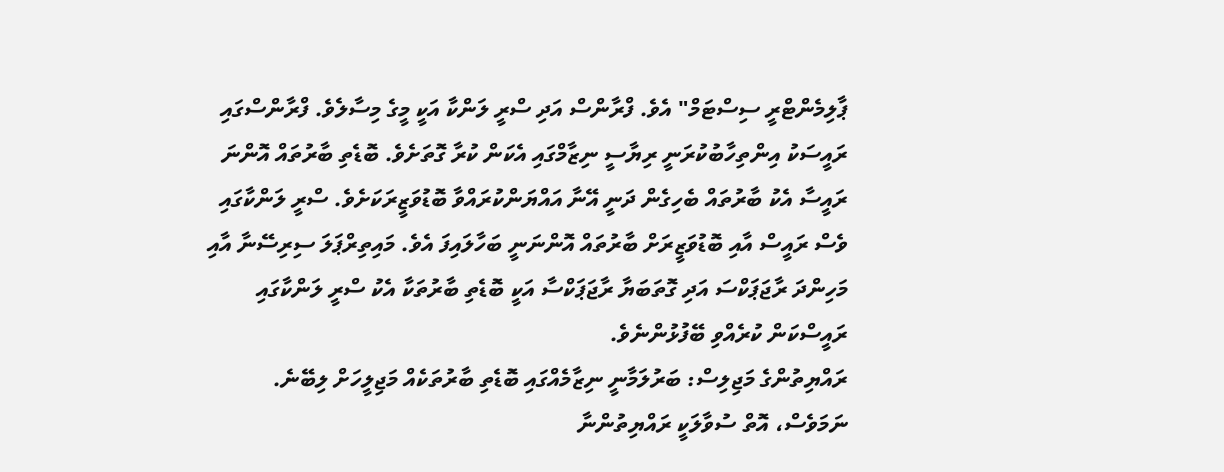ޕާލިމެންޓްރީ ސިސްޓަމް" އެވެ. ފްރާންސް އަދި ސްރީ ލަންކާ އަކީ މީގެ މިސާލެވެ. ފްރާންސްގައި ރައީސަކު އިންތިހާބުކުރަނީ ރިޔާސީ ނިޒާމްގައި އެކަން ކުރާ ގޮތަށެވެ. ބޮޑެތި ބާރުތައް އޮންނަ ރައީސާ އެކު ބާރުތައް ބެހިގެން ދަނީ އޭނާ އައްޔަންކުރައްވާ ބޮޑުވަޒީރަކަށެވެ. ސްރީ ލަންކާގައި ވެސް ރައީސް އާއި ބޮޑުވަޒީރަށް ބާރުތައް އޮންނަނީ ބަހާލައިފަ އެވެ. މައިތިރްޕަލަ ސިރިސޭނާ އާއި މަހިންދަ ރާޖަޕަކްސަ އަދި ގޮތަބަޔާ ރާޖަޕަކްސާ އަކީ ބޮޑެތި ބާރުތަކާ އެކު ސްރީ ލަންކާގައި ރައީސްކަން ކުރެއްވި ބޭފުޅުންނެވެ.
ރައްޔިތުންގެ މަޖިލިސް: ބަރުލަމާނީ ނިޒާމެއްގައި ބޮޑެތި ބާރުތަކެއް މަޖިލީހަށް ލިބޭނެ.
ނަމަވެސް، އޮތް ސުވާލަކީ ރައްޔިތުންނާ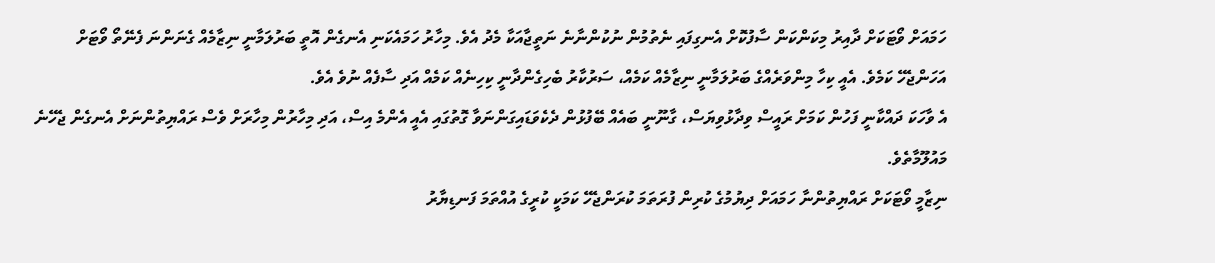ހަމައަށް ވޯޓަކަށް ދާއިރު މިކަންކަން ސާފުކޮށް އެނގިފައި ނެތުމުން ނުކުންނާނެ ނަތީޖާއަކާ މެދު އެވެ. މިހާރު ހަމައެކަނި އެނގެން އޮތީ ބަރުލަމާނީ ނިޒާމެއް ގެނަންނަ ފެނޭތޯ ވޯޓަށް އަހަންޖެހޭ ކަމެވެ. އެއީ ކިހާ މިންވަރެއްގެ ބަރުލަމާނީ ނިޒާމެއް ކަމެއް، ސަރުކާރު ބެހިގެންދާނީ ކިހިނެއް ކަމެއް އަދި ސާފެއް ނުވެ އެވެ.
އެ ވާހަކަ ދައްކާނީ ފަހުން ކަމަށް ރައީސް ވިދާޅުވިޔަސް، ގާނޫނީ ބައެއް ބޭފުޅުން ދެކެވަޑައިގަންނަވާ ގޮތުގައި އެއީ އެންމެ އިސް، އަދި މިހާރުން މިހާރަށް ވެސް ރައްޔިތުންނަށް އެނގެން ޖެހޭނެ މައުލޫމާތެވެ.
ނިޒާމީ ވޯޓަކަށް ރައްޔިތުންނާ ހަމައަށް ދިޔުމުގެ ކުރިން ފުރަތަމަ ކުރަންޖެހޭ ކަމަކީ ކުރީގެ އުއްތަމަ ފަނޑިޔާރު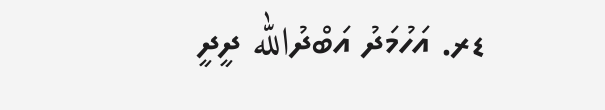ޑރ. އަހުމަދު އަބްދުالله ދީދީ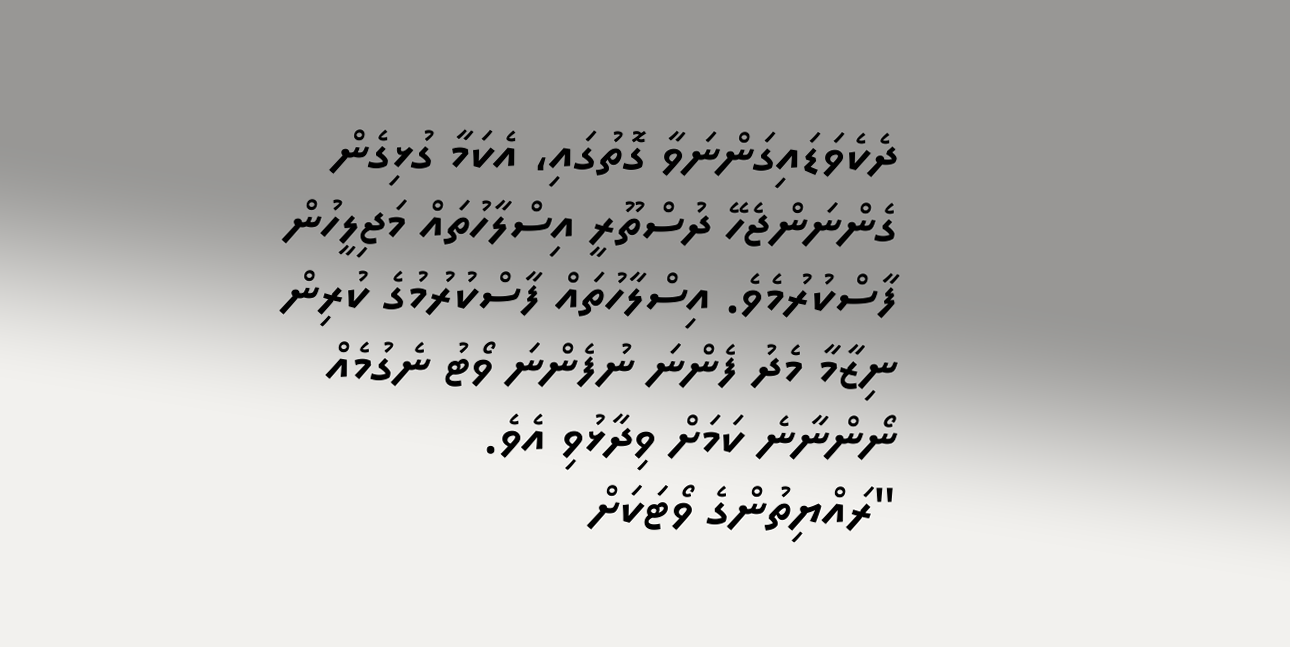ދެކެވަޑައިގަންނަވާ ގޮތުގައި، އެކަމާ ގުޅިގެން ގެންނަންޖެހޭ ދުސްތޫރީ އިސްލާހުތައް މަޖިލީހުން ފާސްކުރުމެވެ. އިސްލާހުތައް ފާސްކުރުމުގެ ކުރިން ނިޒާމާ މެދު ފެންނަ ނުފެންނަ ވޯޓު ނެގުމެއް ނޯންނާނެ ކަމަށް ވިދާޅުވި އެވެ.
"ރައްޔިތުންގެ ވޯޓަކަށް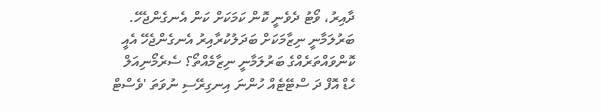ދާއިރު، ވޯޓު ދެވެނީ ކޮން ކަމަކަށް ކަން އެނގެންޖެހޭ. ބަރުލަމާނީ ނިޒާމަކަށް ބަދަލުކުރާއިރު އެނގެންޖެހޭ އެއީ ކޮންވައްތަރެއްގެ ބަރުލަމާނީ ނިޒާމެއްތޯ؟ ސެރެމޯނިއަލް ހެޑް އޮފް ދަ ސްޓޭޓެއް ހުންނަ އިނގިރޭސި ނުވަތަ 'ވެސްޓް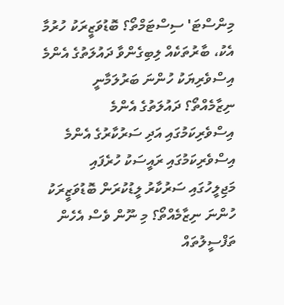މިންސްޓަ' ސިސްޓަމްތޯ؟ ބޮޑުވަޒީރަކު ހުރުމާ އެކު، ބާރުތަކެއް ލިބިގެންވާ ދައުލަތުގެ އެންމެ އިސްވެރިޔަކު ހުންނަ ބަރުލަމާނީ ނިޒާމެއްތޯ؟ ދައުލަތުގެ އެންމެ އިސްވެރިކަމުގައި އަދި ސަރުކާރުގެ އެންމެ އިސްވެރިކަމުގައި ރައީސަކު ހުރެފައި މަޖިލީހުގައި ސަރުކާރު ލީޑުކުރަން ބޮޑުވަޒީރަކު ހުންނަ ނިޒާމެއްތޯ؟ މި ނޫން ވެސް އެހެން ތަފްސީލުތައް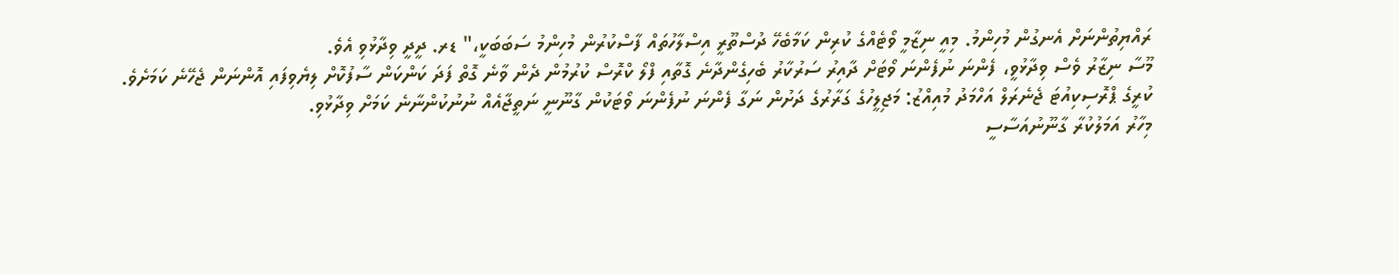ރައްޔިތުންނަށް އެނގުން މުހިންމު. މިއީ ނިޒާމީ ވޯޓެއްގެ ކުރިން ކަމާބެހޭ ދުސްތޫރީ އިސްލާހުތައް ފާސްކުރުން މުހިންމު ސަބަބަކީ،" ޑރ. ދީދީ ވިދާޅުވި އެވެ.
މޫސާ ނިޒާރު ވެސް ވިދާޅުވީ، ފެންނަ ނުފެންނަ ވޯޓަށް ދާއިރު ސަރުކާރު ބެހިގެންދާނެ ގޮތާއި ފްލޯ ކްރޮސް ކުރުމުން ދެން ވާނެ ގޮތް ފަދަ ކަންކަން ސާފުކޮށް ލިޔެވިފައި އޮންނަން ޖެހޭނެ ކަމަށެވެ.
ކުރީގެ ޕްރޮސިކިއުޓަ ޖެނެރަލް އަހްމަދު މުއިއްޒު: މަޖިލީހުގެ ގަރާރުގެ ދަށުން ނަގާ ފެންނަ ނުފެންނަ ވޯޓަކުން ގާނޫނީ ނަތީޖާއެއް ނުނުކުންނާނެ ކަމަށް ވިދާޅުވި.
މިހާރު އަމަލުކުރާ ގާނޫނުއަސާސީ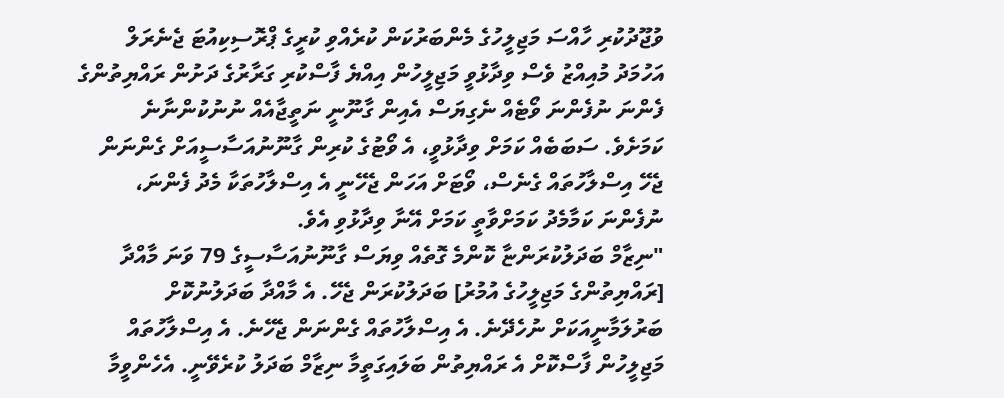ވުޖޫދުކުރި ހާއްސަ މަޖިލީހުގެ މެންބަރުކަން ކުރެއްވި ކުރީގެ ޕްރޮސިކިއުޓަ ޖެނެރަލް އަހުމަދު މުއިއްޒު ވެސް ވިދާޅުވީ މަޖިލީހުން އިއްޔެ ފާސްކުރި ގަރާރުގެ ދަށުން ރައްޔިތުންގެ ފެންނަ ނުފެންނަ ވޯޓެއް ނެގިޔަސް އެއިން ގާނޫނީ ނަތީޖާއެއް ނުނުކުންނާނެ ކަމަށެވެ. ސަބަބެއް ކަމަށް ވިދާޅުވީ، އެ ވޯޓުގެ ކުރިން ގާނޫނުއަސާސީއަށް ގެންނަން ޖެހޭ އިސްލާހުތައް ގެނެސް، ވޯޓަށް އަހަން ޖެހޭނީ އެ އިސްލާހުތަކާ މެދު ފެންނަ، ނުފެންނަ ކަމާމެދު ކަމަށްވާތީ ކަމަށް އޭނާ ވިދާޅުވި އެވެ.
"ނިޒާމް ބަދަލުކުރަންޏާ ކޮންމެ ގޮތެއް ވިޔަސް ގާނޫނުއަސާސީގެ 79 ވަނަ މާއްދާ [ރައްޔިތުންގެ މަޖިލީހުގެ އުމުރު] ބަދަލުކުރަން ޖެހޭ. އެ މާއްދާ ބަދަލުނުކޮށް ބަރުލަމާނީއަކަށް ނުހެދޭނެ. އެ އިސްލާހުތައް ގެންނަން ޖެހޭނެ. އެ އިސްލާހުތައް މަޖިލީހުން ފާސްކޮށް އެ ރައްޔިތުން ބަލައިގަތީމާ ނިޒާމް ބަދަލު ކުރެވޭނީ. އެހެންވީމާ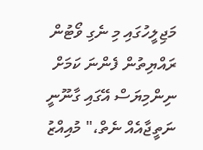މަޖިލީހުގައި މި ނެގި ވޯޓުން ރައްޔިތުން ފެންނަ ކަމަށް ނިންމިޔަސް އޭގައި ގާނޫނީ ނަތީޖާއެއް ނެތް،" މުއިއްޒު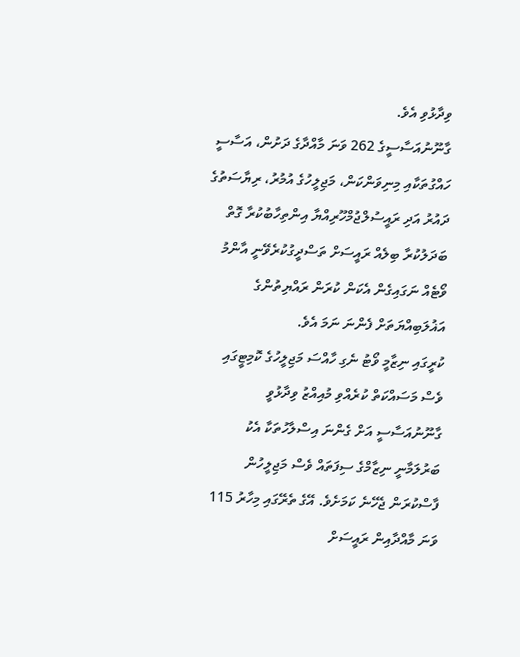ވިދާޅުވި އެވެ.
ގާނޫނުއަސާސީގެ 262 ވަނަ މާއްދާގެ ދަށުން، އަސާސީ ހައްގުތަކާއި މިނިވަންކަން، މަޖިލީހުގެ އުމުރު، ރިޔާސަތުގެ ދައުރު އަދި ރައީސުލްޖުމްހޫރިއްޔާ އިންތިހާބުކުރާ ގޮތް ބަދަލުކުރާ ބިލެއް ރައީސަށް ތަސްދީގުކުރެވޭނީ އާންމު ވޯޓެއް ނަގައިގެން އެކަން ކުރަން ރައްޔިތުންގެ އަޣުލަބިއްޔަތަށް ފެންނަ ނަމަ އެވެ.
ކުރީގައި ނިޒާމީ ވޯޓު ނެގި ހާއްސަ މަޖިލީހުގެ ކޮމިޓީގައި ވެސް މަސައްކަތް ކުރެއްވި މުއިއްޒު ވިދާޅުވީ ގާނޫނުއަސާސީ އަށް ގެންނަ އިސްލާހުތަކާ އެކު ބަރުލަމާނީ ނިޒާމްގެ ސިފަތައް ވެސް މަޖިލީހުން ފާސްކުރަން ޖެހޭނެ ކަމަށެވެ. އޭގެ ތެރޭގައި މިހާރު 115 ވަނަ މާއްދާއިން ރައީސަށް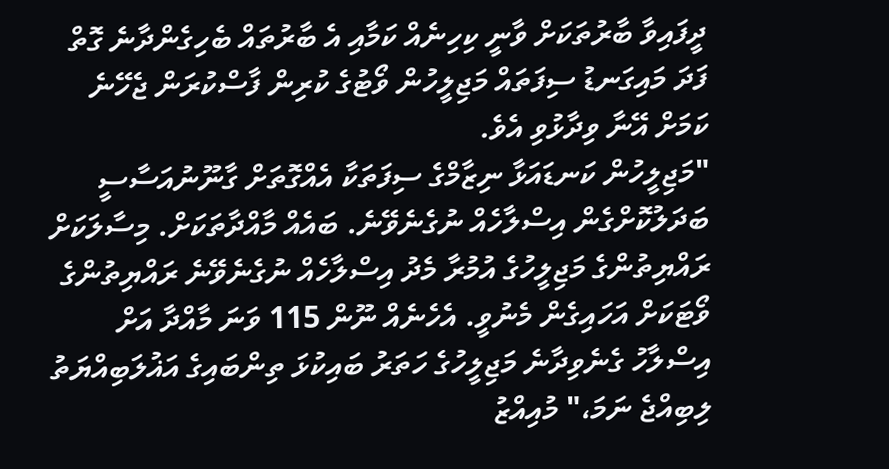ދީފައިވާ ބާރުތަކަށް ވާނީ ކިހިނެއް ކަމާއި އެ ބާރުތައް ބެހިގެންދާނެ ގޮތް ފަދަ މައިގަނޑު ސިފަތައް މަޖިލީހުން ވޯޓުގެ ކުރިން ފާސްކުރަން ޖެހޭނެ ކަމަށް އޭނާ ވިދާޅުވި އެވެ.
"މަޖިލީހުން ކަނޑައަޅާ ނިޒާމްގެ ސިފަތަކާ އެއްގޮތަށް ގާނޫނުއަސާސީ ބަދަލުކޮށްގެން އިސްލާހެއް ނުގެނެވޭނެ. ބައެއް މާއްދާތަކަށް. މިސާލަކަށް ރައްޔިތުންގެ މަޖިލީހުގެ އުމުރާ މެދު އިސްލާހެއް ނުގެނެވޭނެ ރައްޔިތުންގެ ވޯޓަކަށް އަހައިގެން މެނުވީ. އެހެނެއް ނޫން 115 ވަނަ މާއްދާ އަށް އިސްލާހު ގެނެވިދާނެ މަޖިލީހުގެ ހަތަރު ބައިކުޅަ ތިންބައިގެ އަޣުލަބިއްޔަތު ލިބިއްޖެ ނަމަ،" މުއިއްޒު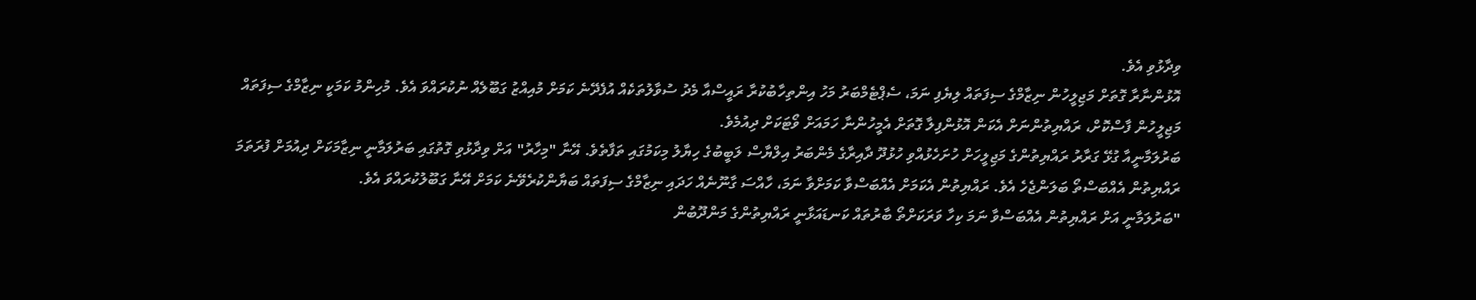ވިދާޅުވި އެވެ.
އޮޅުންނާރާ ގޮތަށް މަޖިލީހުން ނިޒާމްގެ ސިފަތައް ލިޔެފި ނަމަ، ސެޕްޓެމްބަރު މަހު އިންތިހާބުކުރާ ރައީސްއާ މެދު ސުވާލުތަކެއް އުފެދޭނެ ކަމަށް މުއިއްޒު ގަބޫލެއް ނުކުރައްވަ އެވެ. މުހިންމު ކަމަކީ ނިޒާމްގެ ސިފަތައް މަޖިލީހުން ފާސްކޮށް، ރައްޔިތުންނަށް އެކަން އޮޅުންފިލާ ގޮތަށް އެމީހުންނާ ހަމައަށް ވޯޓަކަށް ދިއުމެވެ.
ބަރުލަމާނީއާ ގުޅޭ ގަރާރު ރައްޔިތުންގެ މަޖިލީހަށް ހުށަހެޅުއްވި ހުޅުދޫ ދާއިރާގެ މެންބަރު އިލްޔާސް ލަބީބުގެ ހިޔާލު މިކަމުގައި ތަފާތެވެ. އޭނާ "މިހާރު" އަށް ވިދާޅުވި ގޮތުގައި ބަރުލަމާނީ ނިޒާމަކަށް ދިއުމަށް ފުރަތަމަ ރައްޔިތުން އެއްބަސްތޯ ބަލަންޖެހެ އެވެ. ރައްޔިތުން އެކަމަށް އެއްބަސްވާ ކަމަށްވާ ނަމަ، ހާއްސަ ގާނޫނެއް ހަދައި ނިޒާމްގެ ސިފަތައް ބަޔާންކުރެވޭނެ ކަމަށް އޭނާ ގަބޫލުކުރައްވަ އެވެ.
"ބަރުލަމާނީ އަށް ރައްޔިތުން އެއްބަސްވާ ނަމަ ކިހާ ވަރަކަށްތޯ ބާރުތައް ކަނޑައަޅާނީ ރައްޔިތުންގެ މަންދޫބުން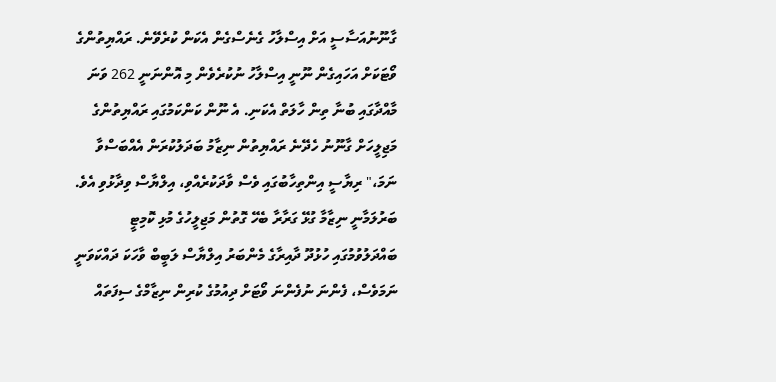ގާނޫނުއަސާސީ އަށް އިސްލާހު ގެނެސްގެން އެކަން ކުރެވޭނެ. ރައްޔިތުންގެ ވޯޓަކަށް އަހައިގެން ނޫނީ އިސްލާހު ނުކުރެވެން މި އޮންނަނީ 262 ވަނަ މާއްދާގައި ބުނާ ތިން ހާލަތް އެކަނި. އެ ނޫން ކަންކަމުގައި ރައްޔިތުންގެ މަޖިލީހަށް ގާނޫނު ހެދޭނެ ރައްޔިތުން ނިޒާމު ބަދަލުކުރަން އެއްބަސްވާ ނަމަ،" ރިޔާސީ އިންތިހާބުގައި ވެސް ވާދަކުރެއްވި، އިލްޔާސް ވިދާޅުވި އެވެ.
ބަރުލަމާނީ ނިޒާމާ ގުޅޭ ގަރާރާ ބެހޭ ގޮތުން މަޖިލީހުގެ މުޅި ކޮމިޓީ ބައްދަލުވުމުގައި ހުޅުދޫ ދާއިރާގެ މެންބަރު އިލްޔާސް ލަބީބް ވާހަކަ ދައްކަވަނީ
ނަމަވެސް، ފެންނަ ނުފެންނަ ވޯޓަށް ދިއުމުގެ ކުރިން ނިޒާމްގެ ސިފަތައް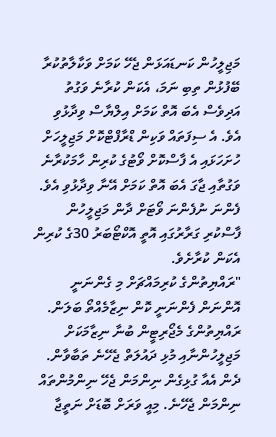މަޖިލީހުން ކަނޑައަޅަން ޖެހޭ ކަމަށް ވަކާލާތުކުރާ ބޭފުޅުން ތިބި ނަމަ، އެކަން ކުރާނެ ވަގުތު އަދިވެސް އެބަ އޮތް ކަމަށް އިލްޔާސް ވިދާޅުވި އެވެ. އެ ސިފަތައް ވަކިން ޑްރާފްޓްކޮށް މަޖިލީހަށް ހުށަހަޅައި އެ ފާސްކޮށް ވޯޓުގެ ކުރިން ހާމަކުރާނެ ވަގުތާއި ޖާގަ އެބަ އޮތް ކަމަށް އޭނާ ވިދާޅުވި އެވެ.
ފެންނަ ނުފެންނަ ވޯޓަށް ދާން މަޖިލީހުން ފާސްކުރި ގަރާރުގައި އޮތީ އޮކްޓޯބަރު 30ގެ ކުރިން އެކަން ކުރާށެވެ.
"ރައްޔިތުންގެ ކުރިމައްޗަށް މި ގެންނަނީ އޮންނަން ފެންނަނީ ކޮން ނިޒާމެއްތޯ ބަލަން. ރައްޔިތުންގެ މެޖޯރިޓީން ބުނާ ނިޒާމަކަށް މަޖިލީހުންނާއި މުޅި ދައުލަތް ޖެހޭނެ ތަބާވާން. ދެން އެއާ ގުޅިގެން ނިންމަން ޖެހޭ ނިންމުންތައް ނިންމަން ޖެހޭނެ. މިއީ ވަރަށް ބޮޑަށް ނަތީޖާ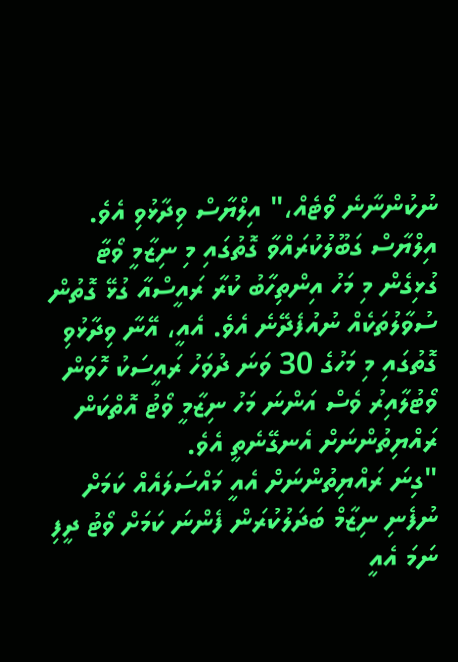ނުކުންނާނެ ވޯޓެއް،" އިލްޔާސް ވިދާޅުވި އެވެ.
އިލްޔާސް ގަބޫލުކުރައްވާ ގޮތުގައި މި ނިޒާމީ ވޯޓާ ގުޅިގެން މި މަހު އިންތިހާބު ކުރާ ރައީސްއާ ގުޅޭ ގޮތުން ސުވާލުތަކެއް ނުއުފެދޭނެ އެވެ. އެއީ، އޭނާ ވިދާޅުވި ގޮތުގައި މި މަހުގެ 30 ވަނަ ދުވަހު ރައީސަކު ހޮވަން ވޯޓުލާއިރު ވެސް އަންނަ މަހު ނިޒާމީ ވޯޓު އޮތްކަން ރައްޔިތުންނަށް އެނގޭނެތީ އެވެ.
"ގިނަ ރައްޔިތުންނަށް އެއީ މައްސަލައެއް ކަމަށް ނުފެނި ނިޒާމް ބަދަލުކުރަން ފެންނަ ކަމަށް ވޯޓު ދީފި ނަމަ އެއީ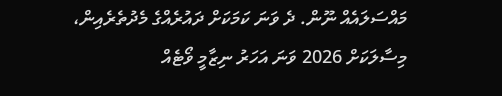މައްސަލައެއް ނޫން. ދެ ވަނަ ކަމަކަށް ދައުރެއްގެ މެދުތެރެއިން، މިސާލަކަށް 2026 ވަނަ އަހަރު ނިޒާމީ ވޯޓެއް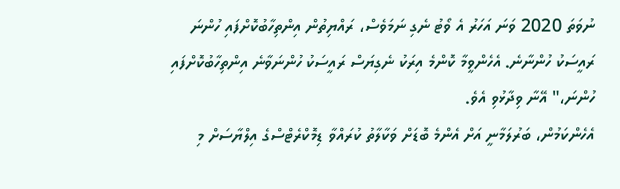ނުވަތަ 2020 ވަނަ އަހަރު އެ ވޯޓު ނެގި ނަމަވެސް، ރައްޔިތުން އިންތިހާބުކޮށްފައި ހުންނަ ރައީސަކު ހުންނާނެ. އެހެންވީމާ ކޮންމެ އިރަކު ނެގިޔަސް ރައީސަކު ހުންނަވާނެ އިންތިހާބުކޮށްފައި ހުންނަ،" އޭނާ ވިދާޅުވި އެވެ.
އެހެންކަމުން، ބަރުލަމާނީ އަށް އެންމެ ބޮޑަށް ވަކާލާތު ކުރައްވާ ޑިމޮކްރެޓްސްގެ އިލްޔާސަށް މި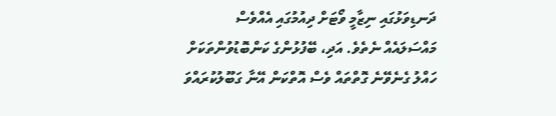ދަނޑިވަޅުގައި ނިޒާމީ ވޯޓަށް ދިއުމުގައި އެއްވެސް މައްސަލައެއް ނެތެވެ. އަދި، ބޭފުޅުންގެ ކަންބޮޑުވުންތަކަށް ހައްލު ގެނެވޭނެ ގޮތްތައް ވެސް އޮތްކަން އޭނާ ގަބޫލުކުރައްވަ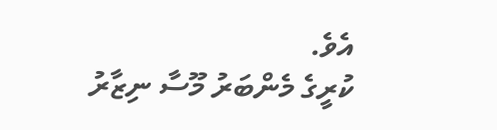އެވެ.
ކުރީގެ މެންބަރު މޫސާ ނިޒާރު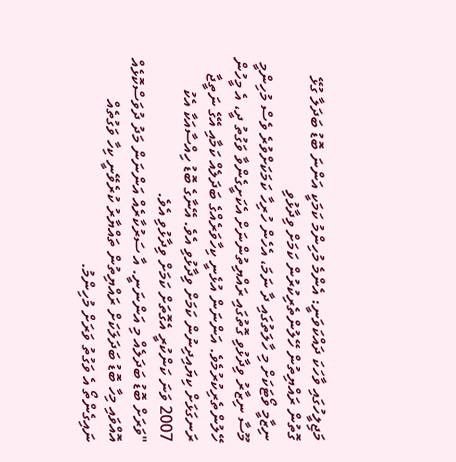މަޖިލީހުގައި ވާހަކަ ދައްކަވަނީ: އެންމެ މުހިންމު ކަމަކީ އަންނަ ބޮޑު ބަދަލާ ގުޅޭ ގޮތުން ރައްޔިތުން ހޭލުންތެރިކުރުން ކަމަށް ވިދާޅުވި
ނިޒާމީ ވޯޓަކަށް މި ހާލަތުގައި ދާ ނަމަ، އެހެން ހުރިހާ ކަމަކަށްވުރެ ވެސް މުހިންމީ މޫސާ ނިޒާރު ވިދާޅުވި ގޮތުގައި ރައްޔިތުންނަށް އެކަށީގެންވާ ވަގުތު ދީ، އެ މީހުން ހޭލުންތެރިކުރުމެވެ. އަންނަން އުޅެނީ ކިހާވަރެއްގެ ބަދަލެއް ކަމާއި އޭގެ ނަތީޖާ ރަނގަޅަށް ކިޔައިދިނުން ކަމަށް ވިދާޅުވި އެވެ. އޭނާގެ ބޮޑު ހިއްސާއަކާ އެކު 2007 ވަނަ ކަންކުރީ އެގޮތަށް ކަމަށް ވިދާޅުވި އެވެ.
"ވަރަށް ބޮޑު ބަދަލެއް މި އަންނަނީ. އާ ސަރުކާރެއް އަންނަން މަދު ދުވަސްކޮޅެއް އޮއްވައި މިހާ ބޮޑު ބަދަލަކަށް ރައްޔިތުން ތައްޔާރު ކުރެވޭނީ ކިހާ ވަގުތެއް ނައިގެންތޯ އެ ވަގުތު ވަރަށް މުހިންމު.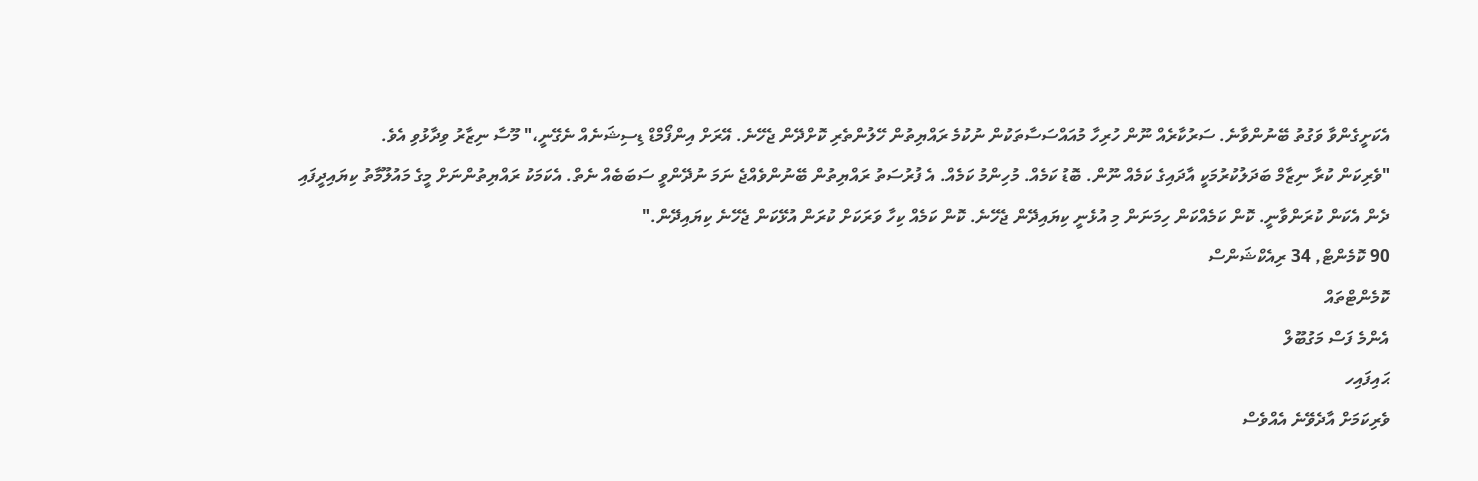އެކަށީގެންވާ ވަގުތު ބޭނުންވާނެ. ސަރުކާރެއް ނޫން ހުރިހާ މުއައްސަސާތަކުން ނުކުމެ ރައްޔިތުން ހޭލުންތެރި ކޮށްދޭން ޖެހޭނެ. އޭރަށް އިންފޯމްޑް ޑިސިޝަނެއް ނެގޭނީ،" މޫސާ ނިޒާރު ވިދާޅުވި އެވެ.
"ވެރިކަން ކުރާ ނިޒާމް ބަދަލުކުރުމަކީ އާދައިގެ ކަމެއް ނޫން. ބޮޑު ކަމެއް. މުހިންމު ކަމެއް. އެ ފުރުސަތު ރައްޔިތުން ބޭނުންވެއްޖެ ނަމަ ނުދޭންވީ ސަބަބެއް ނެތް. އެކަމަކު ރައްޔިތުންނަށް މީގެ މައުލޫމާތު ކިޔައިދީފައި ދެން އެކަން ކުރަންވާނީ. ކޮން ކަމެއްކަން ހިމަނަން މި އުޅެނީ ކިޔައިދޭން ޖެހޭނެ. ކޮން ކަމެއް ކިހާ ވަރަކަށް ކުރަން އުޅޭކަން ޖެހޭނެ ކިޔައިދޭން."
90 ކޮމެންޓް, 34 ރިއެކްޝަންސް
ކޮމެންޓްތައް
އެންމެ ފަސް މަގުބޫލް
ޙައިފައިހ
ވެރިކަމަށް އާދެވޭނެ އެއްވެސް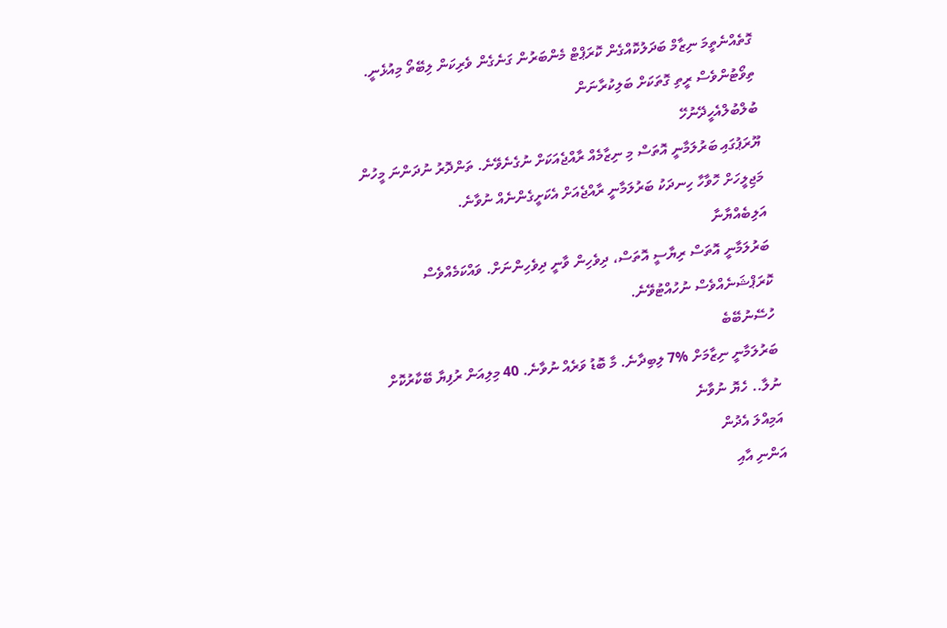ގޮތެއްނެތީމަ ނިޒާމް ބަދަލުކޮއްގެން ކޮރަޕްޓް މެންބަރުން ގަނެގެން ވެރިކަން ލިބޭތޯ މިއުޅެނީ. ތިވޯޓުންވެސް ރީތި ގޮތަކަށް ބަލިކުރާނަން
ބުލްބުލްއެހީދޭނުހޭ
ޔޫރަޕުގައި ބަރުލަމާނީ އޮތަސް މި ނިޒާމެއް ރާއްޖެއަކަށް ނުގެނެވޭނެ. ތަންދޮރު ނުދަންނަ މީހުން މަޖިލީހަށް ހޮވާހާ ހިނދަކު ބަރުލަމާނީ ރާއްޖެއަށް އެކަށީގެންނެއް ނުވާނެ.
އަލިބެއްޔާނާ
ބަރުލަމާނީ އޮތަސް ރިޔާސީ އޮތަސް، ދިވެހިން ވާނީ ދިވެހިންނަށް. ވައްކަމެއްވެސް ކޮރަޕްޝަނެއްވެސް ނުހުއްޓުވޭނެ.
ހުސޭނުބޭބެ
ބަރުލަމާނީ ނިޒާމަށް %7 ލިބިދާނެ. މާ ބޮޑު ވަރެއް ނުވާނެ. 40 މިލިއަން ރުފިޔާ ބޭކާރުކޮށް ނުލާ.. ހެޔޮ ނުވާނެ
އަމިއްލަ އެދުން
އަންނި އާއި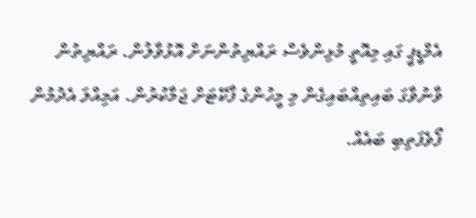އެމްޑީޕީ ގައި މިއޮތީ މުޅިންވެސް ރައްޔިތުންނަށް އޮޅުވާލުން. ރައްޔިތުން ވާނުވާގަ ބައިތިއްބައިގެން މި މީހުންގެ ފާކޭޓަށް ޖަމާކުރުން. އަމިއްލަ އެދުމުން ފޯވެފަތިބި ބައެއް.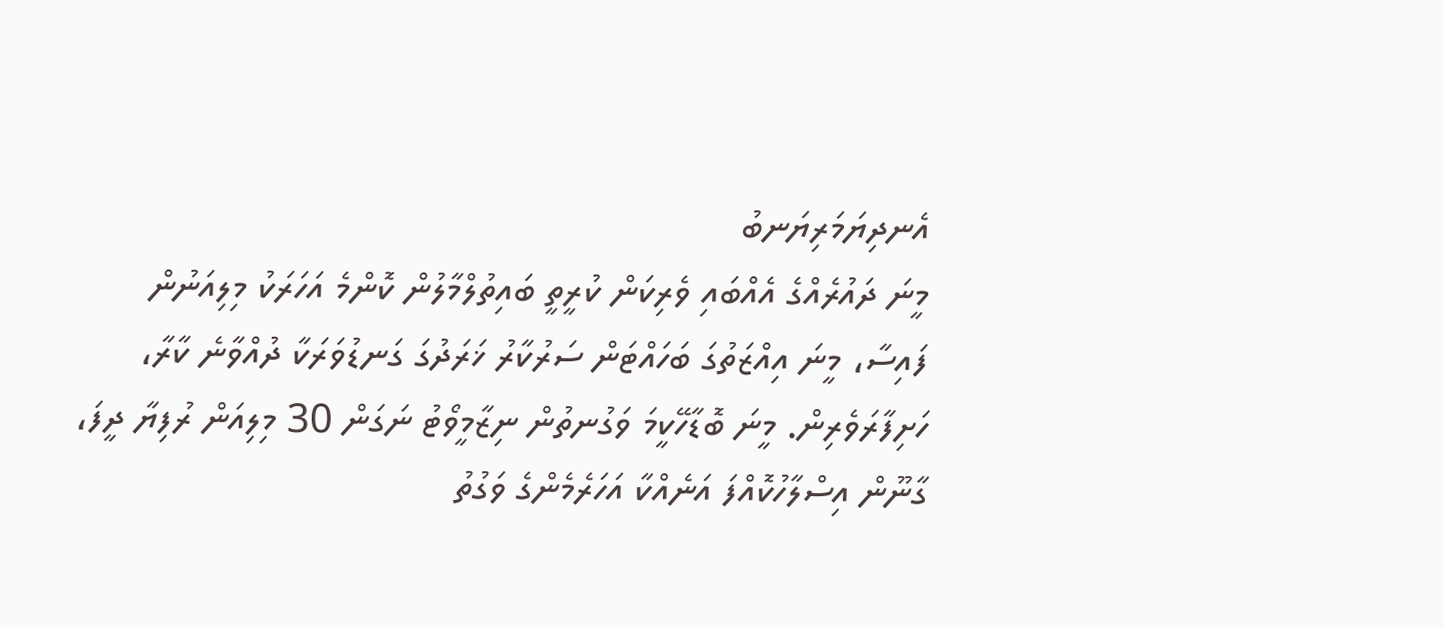އެނދިޔަމަރިޔަނބު
މީނަ ދައުރެއްގެ އެއްބައި ވެރިކަން ކުރީތީ ބައިތުލްމާލުން ކޮންމެ އަހަރަކު މިލިއަނުން ފައިސާ، މީނަ އިއްޒަތުގަ ބަހައްޓަން ސަރުކާރު ޚަރަދުގަ ގަނޑުވަރަކާ ދުއްވާނެ ކާރާ، ހަށިފާރަވެރިން. މީނަ ބޮޑާހޭކީމަ ވަގުނތުން ނިޒާމީވޯޓު ނަގަން 30 މިލިއަން ރުފިޔާ ދީފަ، ގާނޫން އިސްލާހުކޮއްފަ އަނެއްކާ އަހަރެމެންގެ ވަގުތު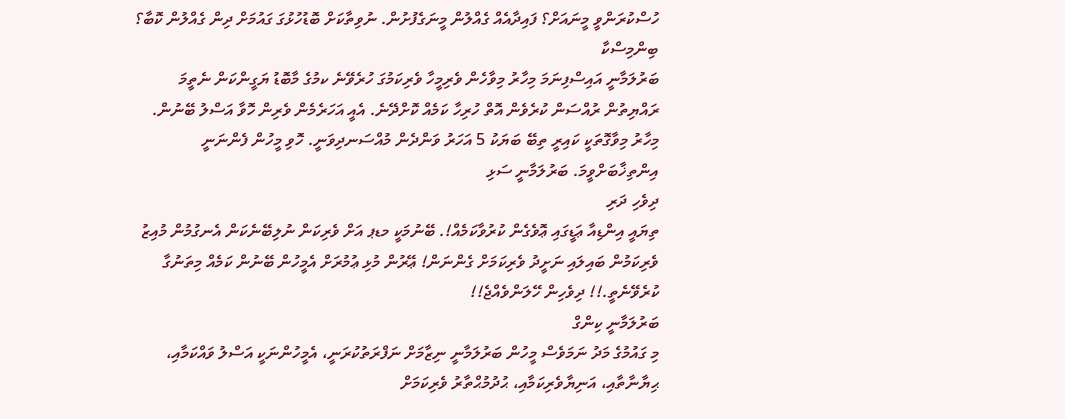ހުސްކުރަންވީ މީނައަށް؟ ފައިދާއެއް ގެއްލުން މީނަގެފުށުން. ނުވިތާކަށް ބޮޑުހުޅުގަ ގައުމަށް ދިން ގެއްލުން ކޮބާ؟
ބިންމިސްކާ
ބަރުލަމާނީ އައިސްފިނަމަ މިހާރު މިވާހެން ވެރިމީހާ ވެރިކަމުގަ ހުރެވޭނެ ކމުގެ މާބޮޑު ޔަގީންކަން ނެތީމަ ރައްޔިތުން ރުއްސަން ކުރެވެން އޮތް ހުރިހާ ކަމެއް ކޮށްދޭނެ. އެއީ އަހަރެމެން ވެރިން ހޮވާ އަސްލު ބޭނުން. މިހާރު މިވާގޮތަކީ ކައިރީ ތިބޭ ބަޔަކު 5 އަހަރު ވަންދެން މުއްސަނދިވަނީ. ހޮވި މީހުން ފެންނަނީ އިންތިޚާބަށްވީމަ. ބަރުލަމާނީ ސަޅި
ދިވެހި ދަރި
ތިޔައީ އިންޑިއާ ޢަޑީގައި ޢޮވެގެން ކުރުވާކަމެއް!. ބޭނުމަކީ މޑޕ އަށް ވެރިކަން ނުލިބޭނެކަން އެނގުމުން މުއިޒު ވެރިކަމުން ބައިލައި ނަށީދު ވެރިކަމަށް ގެންނަން! ޢޭރުން މުޅި ޢުމުރަށް އެމީހުން ބޭނުން ކަމެއް މިތަނުގާ ކުރެވޭނެތީ.!! ދިވެހިން ހޭލަންވެއްޖެ!!
ބަރުލަމާނީ ކިންގް
މި ގައުމުގެ މަދު ނަމަވެސް މީހުން ބަރުލަމާނީ ނިޒާމަށް ނަފްރަތުކުރަނީ، އެމީހުންނަކީ އަސްލު ވައްކަމާއި، ޙިޔާނާތާއި، އަނިޔާވެރިކަމާއި، ޙުދުމުޙްތާރު ވެރިކަމަށް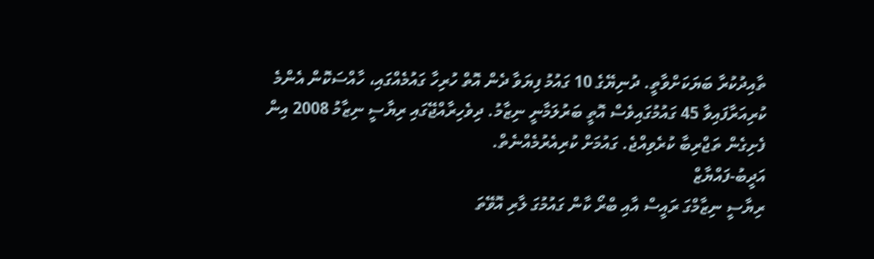ތާއިދުކުރާ ބަޔަކަށްވާތީ. ދުނިޔޭގެ 10 ގައުމު ފިޔަވާ ދެން އޮތް ހުރިހާ ގައުމެއްގައި، ހާއްސަކޮން އެންމެ ކުރިއަރާފައިވާ 45 ގައުމުގައިވެސް އޮތީ ބަރުލަމާނީ ނިޒާމު. ދިވެހިރާއްޖޭގައި ރިޔާސީ ނިޒާމު 2008 އިން ފެށިގެން ތަޖްރިބާ ކުރެވިއްޖެ. ގައުމަށް ކުރިއެރުމެއްނެތް.
އަދީބު-ފައްޔާޒް
ރިޔާސީ ނިޒާމްގަ ރައީސް އާއި ބްރޯ ކާން ގައުމުގަ ލާރި އޮވޭތަ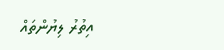އިތުރު ލިޔުންތައް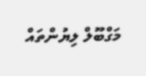މަގްބޫލް ލިޔުންތައް